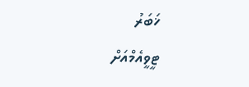ޚަބަރު
ޓީވީއެމްއަށް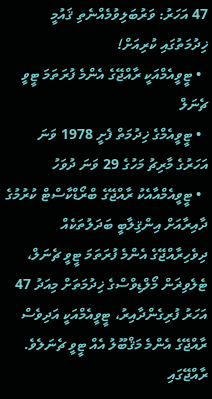47 އަހަރު: ވަރުބަލިވުމެއްނެތި ޤައުމީ ޚިދުމަތުގައި ކުރިއަށް!
  • ޓީވީއެމްއަކީ ރާއްޖޭގެ އެންމެ ފުރަތަމަ ޓީވީ ޗެނަލް
  • ޓީވީއެމްގެ ޚިދުމަތް ފެށީ 1978 ވަނަ އަހަރުގެ މާރިޗު މަހުގެ 29 ވަނަ ދުވަހު
  • ޓީވީއެމްއާއެކު ރާއްޖޭގެ ބްރޯޑްކާސްޓް ކުރުމުގެ ދާއިރާއަށް އިންޤިލާބީ ބަދަލުތަކެއް
ދިވެހިރާއްޖޭގެ އެންމެ ފުރަތަމަ ޓީވީ ޗެނަލް، ޓެލެވިޜަން މޯލްޑިވްސްގެ ޚިދުމަތަށް މިއަދު 47 އަހަރު ފުރިގެންދާއިރު، ޓީވީއެމްއަކީ އަދިވެސް ރާއްޖޭގެ އެންމެ މަޤްބޫލު އެއް ޓީވީ ޗެނަލެވެ.
ރާއްޖޭގައި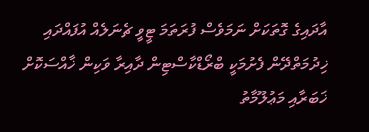އާދައިގެ ގޮތަކަށް ނަމަވެސް ފުރަތަމަ ޓީވީ ޗެނަލެއް އުފައްދައި ޚިދުމަތްދޭން ފެށުމަކީ ބްރޯޑްކާސްޓިން ދާއިރާ ވަކިން ޚާއްސަކޮށް ޚަބަރާއި މަޢުލޫމާތު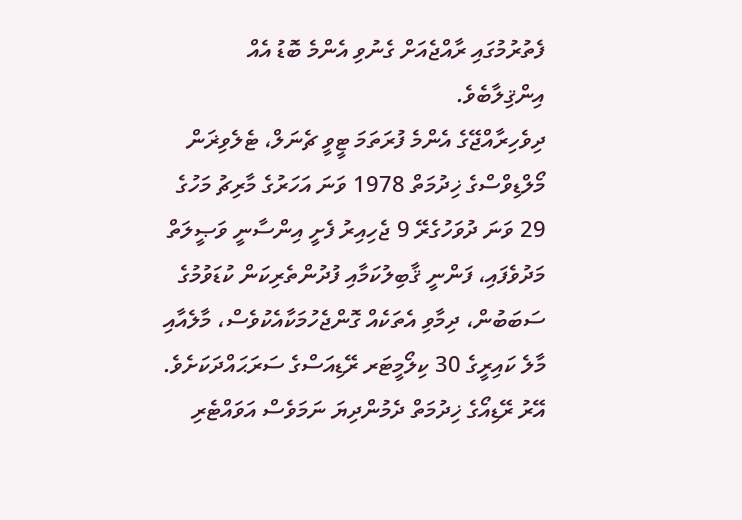ފެތުރުމުގައި ރާއްޖެއަށް ގެނުވި އެންމެ ބޮޑު އެއް އިންޤިލާބެވެ.
ދިވެހިރާއްޖޭގެ އެންމެ ފުރަތަމަ ޓީވީ ޗެނަލް، ޓެލެވިޜަން މޯލްޑިވްސްގެ ޚިދުމަތް 1978 ވަނަ އަހަރުގެ މާރިޗު މަހުގެ 29 ވަނަ ދުވަހުގެރޭ 9 ޖެހިއިރު ފެށީ އިންސާނީ ވަޞީލަތް މަދުވެފައި، ފަންނީ ޤާބިލުކަމާއި ފުދުންތެރިކަން ކުޑަވުމުގެ ސަބަބުން، ދިމާވި އެތަކެއް ގޮންޖެހުމަކާއެކުވެސް، މާލެއާއި މާލެ ކައިރީގެ 30 ކިލޯމީޓަރ ރޭޑިއަސްގެ ސަރަޙައްދަކަށެވެ.
އޭރު ރޭޑިއޯގެ ޚިދުމަތް ދެމުންދިޔަ ނަމަވެސް އަވައްޓެރި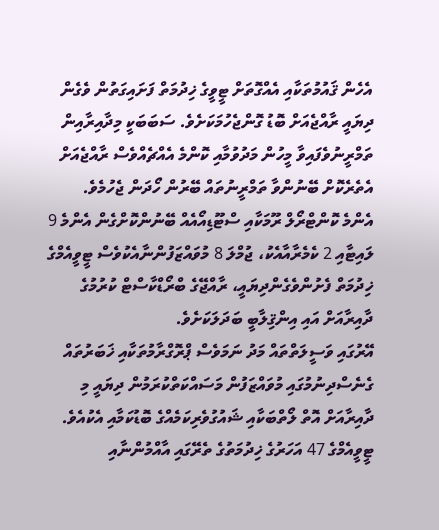އެހެން ޤައުމުތަކާއި އެއްގޮތަށް ޓީވީގެ ޚިދުމަތް ފަށައިގަތުން ވެގެން ދިޔައީ ރާއްޖެއަށް ބޮޑު ގޮންޖެހުމަކަށެވެ. ސަބަބަކީ މިދާއިރާއިން ތަމްރީނުވެފައިވާ މީހުން މަދުވުމާއި ކޮންމެ އެއްޗެއްވެސް ރާއްޖެއަށް އެތެރެކޮށް ބޭނުންވާ ތަމްރީނުތައް ބޭރުން ހޯދަން ޖެހުމެވެ.
އެންމެ ކޮންޓްރޯލް ރޫމަކާއި ސްޓޫޑިއޯއެއް ބޭނުންކޮށްގެން އެންމެ 9 ލައިޓާއި 2 ކެމެރާއާއެކު، ޖުމްލަ 8 މުވައްޒަފުންނާއެކުވެސް ޓީވީއެމްގެ ޚިދުމަތް ފެށުންވެގެންދިޔައީ، ރާއްޖޭގެ ބްރޯޑްކާސްޓް ކުރުމުގެ ދާއިރާއަށް އައި އިންޤިލާބީ ބަދަލަކަށެވެ.
އޭރުގައި ވަސީލަތްތައް މަދު ނަމަވެސް ޕްރޮގްރާމުތަކާއި ޚަބަރުތައް ގެނެސްދިނުމުގައި މުވައްޒަފުން މަސައްކަތްކުރަމުން ދިޔައީ މި ދާއިރާއަށް އޮތް ލޯތްބަކާއި ޝައުގުވެރިކަމެއްގެ ބޮޑުކަމާއި އެކުއެވެ.
ޓީވީއެމްގެ 47 އަހަރުގެ ޚިދުމަތުގެ ތެރޭގައި އާއްމުންނާއި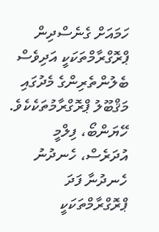ހަމައަށް ގެނެސްދިން ޕްރޮގްރާމްތަކަކީ އަދިވެސް ބެލުންތެރިންގެ މެދުގައި މަޤްބޫލު ޕްރޮގްރާމުތަކެކެވެ. ހޭޔަންބޯ، ފިލްމީ އުދަރެސް، ހެނދުނު ހެނދުނާ ފަދަ ޕްރޮގްރާމްތަކަކީ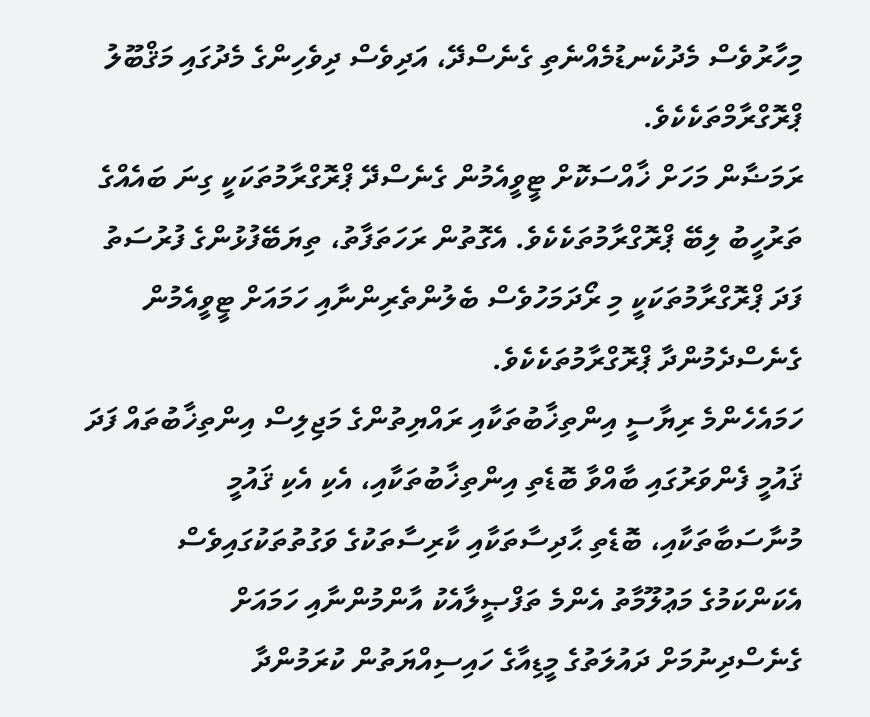މިހާރުވެސް މެދުކެނޑުމެއްނެތި ގެނެސްދޭ، އަދިވެސް ދިވެހިންގެ މެދުގައި މަޤްބޫލު ޕްރޮގްރާމްތަކެކެވެ.
ރަމަޟާން މަހަށް ޚާއްސަކޮށް ޓީވީއެމުން ގެނެސްދޭ ޕްރޮގްރާމުތަކަކީ ގިނަ ބައެއްގެ ތަރުހީބު ލިބޭ ޕްރޮގްރާމުތަކެކެވެ. އެގޮތުން ރަހަތަފާތު، ތިޔަބޭފުޅުންގެ ފުރުސަތު ފަދަ ޕްރޮގްރާމުތަކަކީ މި ރޯދަމަހުވެސް ބެލުންތެރިންނާއި ހަމައަށް ޓީވީއެމުން ގެނެސްދެމުންދާ ޕްރޮގްރާމުތަކެކެވެ.
ހަމައެހެންމެ ރިޔާސީ އިންތިޚާބުތަކާއި ރައްޔިތުންގެ މަޖިލިސް އިންތިޚާބުތައް ފަދަ ޤައުމީ ފެންވަރުގައި ބާއްވާ ބޮޑެތި އިންތިޚާބުތަކާއި، އެކި އެކި ޤައުމީ މުނާސަބާތަކާއި، ބޮޑެތި ޙާދިސާތަކާއި ކާރިސާތަކުގެ ވަގުތުތަކުގައިވެސް އެކަންކަމުގެ މަޢުލޫމާތު އެންމެ ތަފްޞީލާއެކު އާންމުންނާއި ހަމައަށް ގެނެސްދިނުމަށް ދައުލަތުގެ މީޑިއާގެ ހައިސިއްޔަތުން ކުރަމުންދާ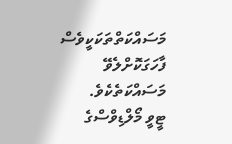މަސައްކަތްތަކަކީވެސް ފާހަގަކޮށްލެވޭ މަސައްކަތެކެވެ.
ޓީވީ މޯލްޑިވްސްގެ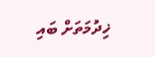ޚިދުމަތަށް ބައި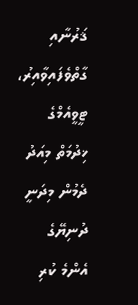ޤަރުނާއި ގާތްވެފައިވާއިރު، ޓީވީއެމްގެ ޚިދުމަތް މިއަދު ދެމުން މިދަނީ ދުނިޔޭގެ އެންމެ ކުރި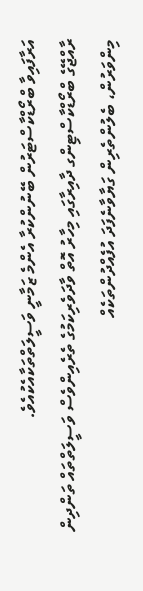އަރާފައިވާ ބްރޯޑްކާސްޓަރުން ބޭނުންކުރާ އެންމެ ޒަމާނީ ވަސީލަތްތަކާއެކުއެވެ.
ރާއްޖޭގެ ބްރޯޑްކާސްޓިންގ ދާއިރާގައި މިހާރު އޮތް ވާދަވެރިކަމުގެ ތެރެއިންވެސް ވަސީލަތްތައް ތަންދިން މިންވަރުން، ބެލުންތެރިން ގަޔާވާނެފަދަ އުފެއްދުންތަކެއް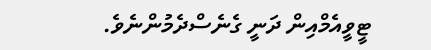ޓީވީއެމްއިން ދަނީ ގެނެސްދެމުންނެވެ.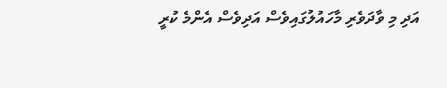އަދި މި ވާދަވެރި މާހައުލުގައިވެސް އަދިވެސް އެންމެ ކުރީ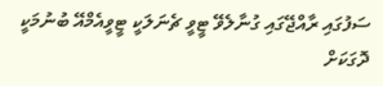ސަފުގައި ރާއްޖޭގައި ގުނާލެވޭ ޓީވީ ޗެނަލަކީ ޓީވީއެމްއޭ ބުނުމަކީ ދޮގަކަށް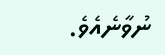ނުވާނެއެވެ.